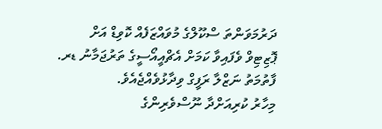ދަރުމަވަންތަ ސްކޫލްގެ މުވައްޒަފެއް ކޮވިޑް އަށް ޕޮޒިޓިވް ވެފައިވާ ކަމަށް އެޗްއީއޯސީގެ ތަރުޖަމާނު ޑރ. ފާތުމަތު ނަޒްލާ ރަފީގް ވިދާޅުވެއްޖެއެވެ.
މިހާރު ކުރިއަށްދާ ނޫސްވެރިންގެ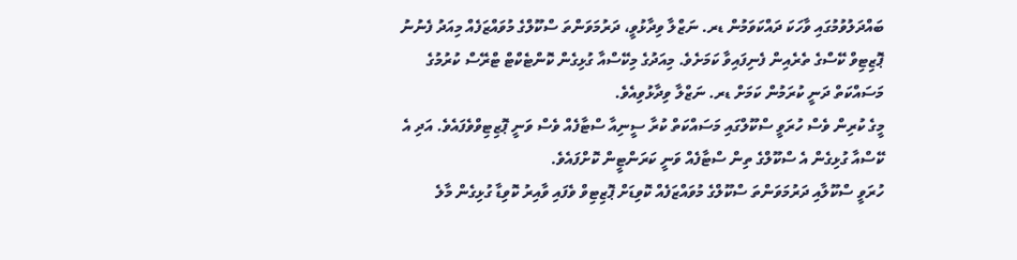ބައްދަލުވުމުގައި ވާހަކަ ދައްކަވަމުން ޑރ. ނަޒްލާ ވިދާޅުވީ، ދަރުމަވަންތަ ސްކޫލްގެ މުވައްޒަފެއް މިއަދު ފެނުނު ޕޮޒިޓިވް ކޭސްގެ ތެރެއިން ފެނިފައިވާ ކަމަށެވެ. މިއަދުގެ މިކޭސްއާ ގުޅިގެން ކޮންޓެކްޓް ޓްރޭސް ކުރުމުގެ މަސައްކަތް ދަނީ ކުރަމުން ކަމަށް ޑރ. ނަޒްލާ ވިދާޅުވިއެވެ.
މީގެ ކުރިން ވެސް ހުރަވީ ސްކޫލްގައި މަސައްކަތް ކުރާ ސީނިއާ ސްޓާފެއް ވެސް ވަނީ ޕޮޒިޓިވްވެފައެވެ. އަދި އެ ކޭސްއާ ގުޅިގެން އެ ސްކޫލްގެ ތިން ސްޓާފެއް ވަނީ ކަރަންޓީން ކޮށްފައެވެ.
ހުރަވީ ސްކޫލާއި ދަރުމަވަންތަ ސްކޫލްގެ މުވައްޒަފެއް ކޮވިޑަށް ޕޮޒިޓިވް ވެފައި ވާއިރު ކޮވިޑާ ގުޅިގެން މާލެ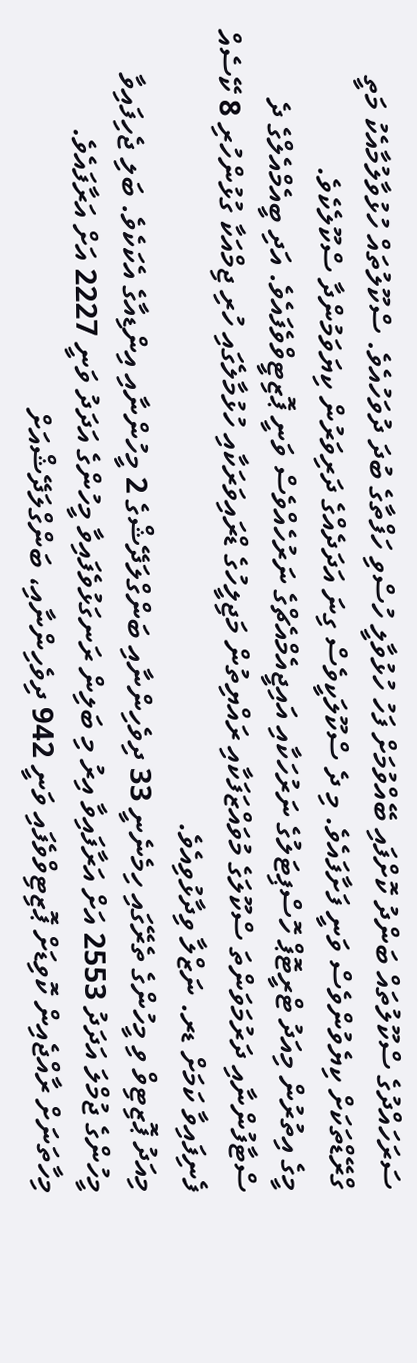ސަރަހައްދުގެ ސްކޫލުތައް ބަންދު ކޮށްފައި ބޭއްވުމަށް ފަހު ހުޅުވާލީ ހުސްވި ހަފްތާގެ ބުދަ ދުވަހުއެވެ. ސްކޫލުތައް ހުޅުވާލުމާއެކު މަތީ ގްރޭޑްތަކަށް ކިޔެވުންވެސް ވަނީ ފަށާފައެވެ. މި ދެ ސްކޫލަކީވެސް ގިނަ އަދަދެއްގެ ދަރިވަރުން ކިޔަވަމުންދާ ސްކޫލެކެވެ.
މީގެ އިތުރުން މިއަދު ޓްރީޓޮޕް ހޮސްޕިޓަލުގެ ނަރުހަކާއި އައިޖީއެމްއެޗްގެ ނަރުހެއްވެސް ވަނީ ޕޮޒިޓީވްވެފައެވެ. އަދި ބީއެމްއެލްގެ ދެ ސްޓާފުންނާއި ދަރުމަވަންތަ ސްކޫލަގެ މުވައްޒަފަކާއި ރައްޔިތުން މަޖިލީހުގެ ޑްރައިވަރަކާއި ހުޅުމާލެގައި ހުރި ޖިމްއަކާ ގުޅުންހުރި 8 ކޭސެއް ފެނިފައިވާ ކަމަށް ޑރ. ނަޒްލާ ވިދާޅުވިއެވެ.
މިއަދު ޕޮޒިޓިވް ވި މީހުންގެ ތެރޭގައި ހިމެނެނީ 33 ދިވެހިންނާއި ބަންގްލަދޭޝްގެ 2 މީހުންނާއި އިންޑިއާގެ އެކަކެވެ. ބަލި ޖެހިފައިވާ މީހުންގެ ޖުމްލަ އަދަދު 2553 އަށް އަރާފައިވާ އިރު މި ބަލިން ރަނގަޅުވެފައިވާ މީހުންގެ އަދަދު ވަނީ 2227 އަށް އަރާފައެވެ.
މިހާތަނަށް ރާއްޖެއިން ކޮވިޑަށް ޕޮޒިޓިވްވެފައި ވަނީ 942 ދިވެހިންނާއި، ބަންގްލަދޭޝްއަށް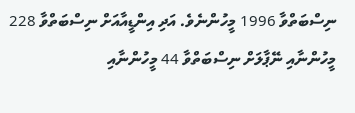ނިސްބަތްވާ 1996 މީހުންނެވެ. އަދި އިންޑީއާއަށް ނިސްބަތްވާ 228 މީހުންނާއި ނޭޕާލަށް ނިސްބަތްވާ 44 މީހުންނާއި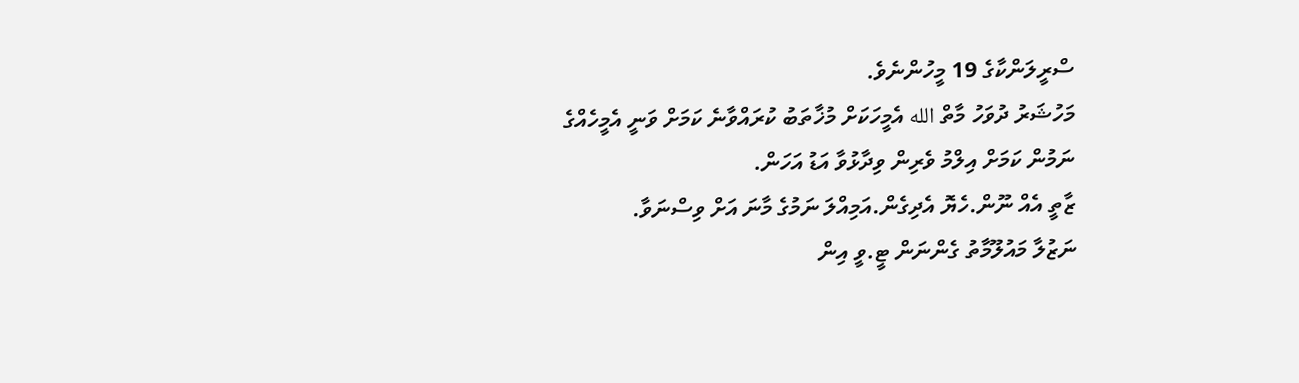ސްރީލަންކާގެ 19 މީހުންނެވެ.
މަހުޝަރު ދުވަހު މާތް الله އެމީހަކަށް މުޚާތަބު ކުރައްވާނެ ކަމަށް ވަނީ އެމީހެއްގެ ނަމުން ކަމަށް އިލްމު ވެރިން ވިދާޅުވާ އަޑު އަހަން.
ޒާތީ އެއް ނޫން.ހެޔޮ އެދިގެން.އަމިއްލަ ނަމުގެ މާނަ އަށް ވިސްނަވާ.
ނަޒުލާ މައުލޫމާތު ގެންނަން ޓީ.ވީ އިން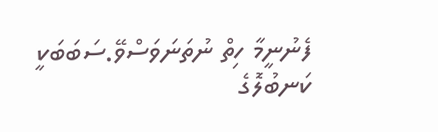ފެނުނީމާ ހިތް ނުތަނަވަސްވޭ.ސަބަބަކީ ކަނބުލޮގެ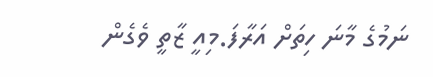ނަމުގެ މާނަ ހިތަށް އަރާފަ.މިއީ ޒާތީ ވެގެން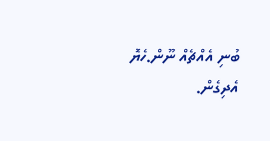ބުނި އެއްޗެއް ނޫން.ހެޔޮ އެދިގެން.